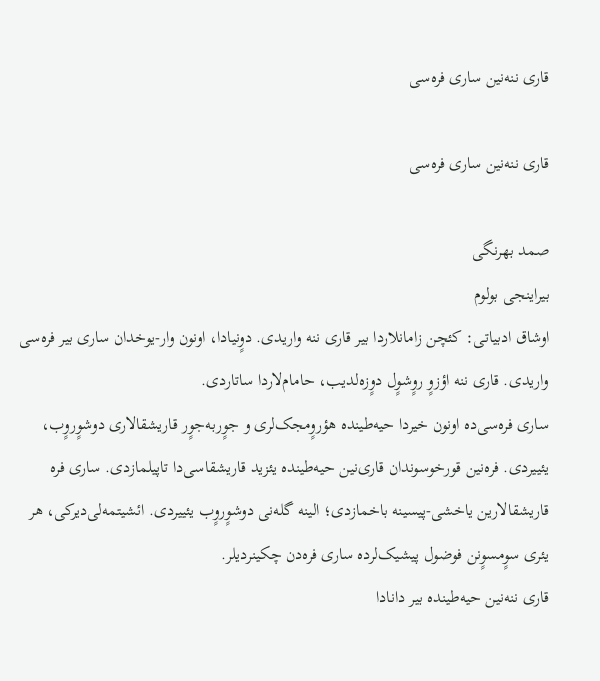قاری ننه‌نین ساری فره‌سی

قاری ننه‌نین ساری فره‌سی

صمد بهرنگی
بیراینجی بولوم
اوشاق ادبیاتی: کئچن زامانلاردا بیر قاری ننه واریدی. دوٍنیادا، اونون وار-یوخدان ساری بیر فره‌سی واریدی. قاری ننه اؤزوٍ روٍشوٍل دوٍزه‌لدیب، حامام‌لاردا ساتاردی.
ساری فره‌سی‌ده اونون خیردا حیه‌طینده هؤروٍمجک‌لری و جوٍربه‌جوٍر قاریشقالاری دوشوٍروٍب، یئییردی. فره‌نین قورخوسوندان قاری‌نین حیه‌طینده یئزید قاریشقاسی‌دا تاپیلمازدی. ساری فره قاریشقالارین یاخشی-پیسینه باخمازدی؛ الینه گله‌نی دوشوٍروٍب یئییردی. ائشیتمه‌لی‌دیرکی، هر یئری سوٍمسوٍنن فوضول پیشیک‌لرده ساری فره‌دن چکینردیلر.
قاری ننه‌نین حیه‌طینده بیر دانادا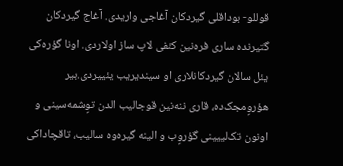قوللو- بوداقلی گیردکان آغاجی واریدی. آغاج گیردکان گتیرنده ساری فره‌نین کئفی لاپ ساز اولاردی. اونا گؤره‌کی یئل سالان گیردکانلاری او سیندیریب یئییردی.بیر هؤروٍمجک‌ده، قاری ننه‌نین قوجالیب الدن توٍشمه‌سینی و اونون تک‌لییینی گؤروٍب و الینه گیره‌وه سالیب، تاقچاداکی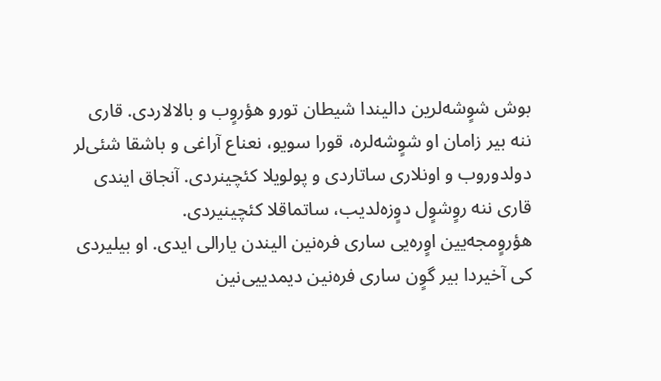بوش شوٍشه‌لرین دالیندا شیطان تورو هؤروٍب و بالالاردی. قاری ننه بیر زامان او شوٍشه‌لره، قورا سویو، نعناع آراغی و باشقا شئی‌لر دولدوروب و اونلاری ساتاردی و پولویلا کئچینردی. آنجاق ایندی قاری ننه روٍشوٍل دوٍزه‌لدیب، ساتماقلا کئچینیردی.
هؤروٍمجه‌یین اوٍره‌یی ساری فره‌نین الیندن یارالی ایدی. او بیلیردی کی آخیردا بیر گوٍن ساری فره‌نین دیمدییی‌نین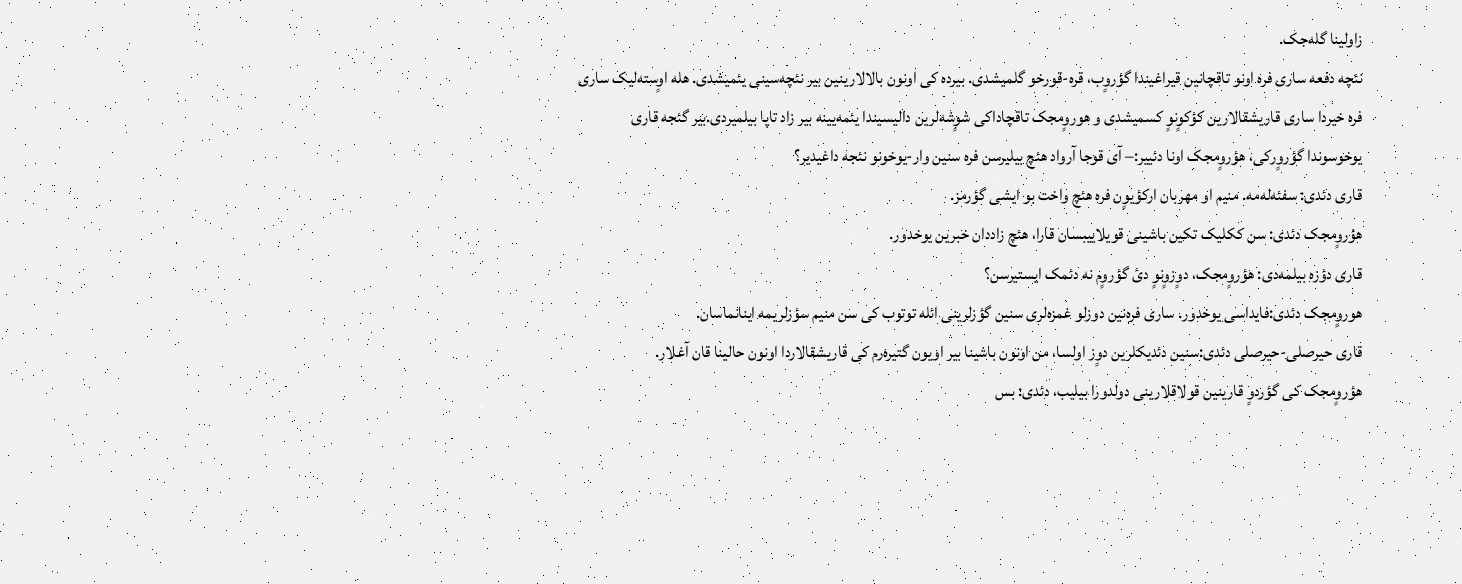زاولینا گله‌جک.
نئچه دفعه ساری فره اونو تاقچانین قیراغیندا گؤروٍب، قره-قورخو گلمیشدی. بیرده کی اونون بالالارینین بیر نئچه‌سینی یئمیشدی. هله اوٍسته‌لیک ساری فره خیردا ساری قاریشقالارین کؤکوٍنوٍ کسمیشدی و هوروٍمجک تاقچاداکی شوٍشه‌لرین دالیسیندا یئمه‌یینه بیر زاد تاپا بیلمیردی.بیر گئجه قاری یوخوسوندا گؤروٍرکی، هؤروٍمجک اونا دئییر:– آی قوجا آرواد هئچ بیلیرسن فره سنین وار-یوخونو نئجه داغیدیر؟
قاری دئدی: سفئه‌له‌مه. منیم او مهربان ارکؤیوٍن فره هئچ واخت بو ایشی گؤرمز.
هؤروٍمجک دئدی: سن ککلیک تکین باشینی قویلاییبسان قارا، هئچ زاددان خبرین یوخدور.
قاری دؤزه بیلمه‌دی: هؤروٍمجک، دوٍزوٍنوٍ دئ گؤروٍم نه دئمک ایستیرسن؟
هوروٍمجک دئدی:فایداسی یوخدور. ساری فره‌نین دوزلو غمزه‌لری سنین گؤزلرینی ائله توتوب کی سن منیم سؤزلریمه اینانماسان.
قاری حیرصلی-حیرصلی دئدی:سنین دئدیکلرین دوٍز اولسا، من اونون باشینا بیر اویون گتیره‌رم کی قاریشقالاردا اونون حالینا قان آغلار.
هؤروٍمجک کی گؤردوٍ قارینین قولاقلارینی دولدورا بیلیب، دئدی: بس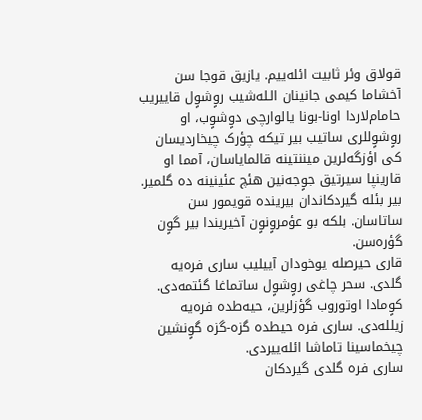قولاق وئر ثابیت ائله‌ییم. یازیق قوجا سن آخشاما کیمی جانینان الـله‌شیب روٍشوٍل قاییریب حامام‌لاردا اونا-بونا یالوارچی دوٍشوٍب، او روٍشوٍللری ساتیب بیر تیکه چؤرک چیخاردیسان کی اؤزگه‌لرین میننتینه قالمایاسان، آمما او قارینپا سیرتیق جوٍجه‌نین هئچ عئینینه ده گلمیر. بیر بئله گیردکاندان بیرینده قویمور سن ساتاسان. بلکه بو عؤمروٍنوٍن آخیریندا بیر گوٍن گؤره‌سن.
قاری حیرصله یوخودان آییلیب ساری فره‌یه گلدی. سحر چاغی روٍشوٍل ساتماغا گئتمه‌دی. کوٍمادا اوتوروب گؤزلرین، حیه‌طده فره‌یه زیلله‌دی. ساری فره حیطده گزه-گزه گوٍنشین چیخماسینا تاماشا ائله‌ییردی.
ساری فره گلدی گیردکان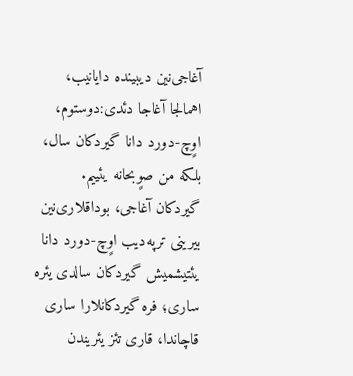آغاجی‌نین دیبینده دایانیب، اهمالجا آغاجا دئدی:دوستوم، اوٍچ-دورد دانا گیردکان سال، بلکه من صوٍبحانه یئییم.
گیردکان آغاجی، بوداقلاری‌نین بیرینی ترپه‌دیب اوٍچ-دورد دانا یئتیشمیش گیردکان سالدی یئره ساری؛ فره گیردکانلارا ساری قاچاندا، قاری تئز یئریندن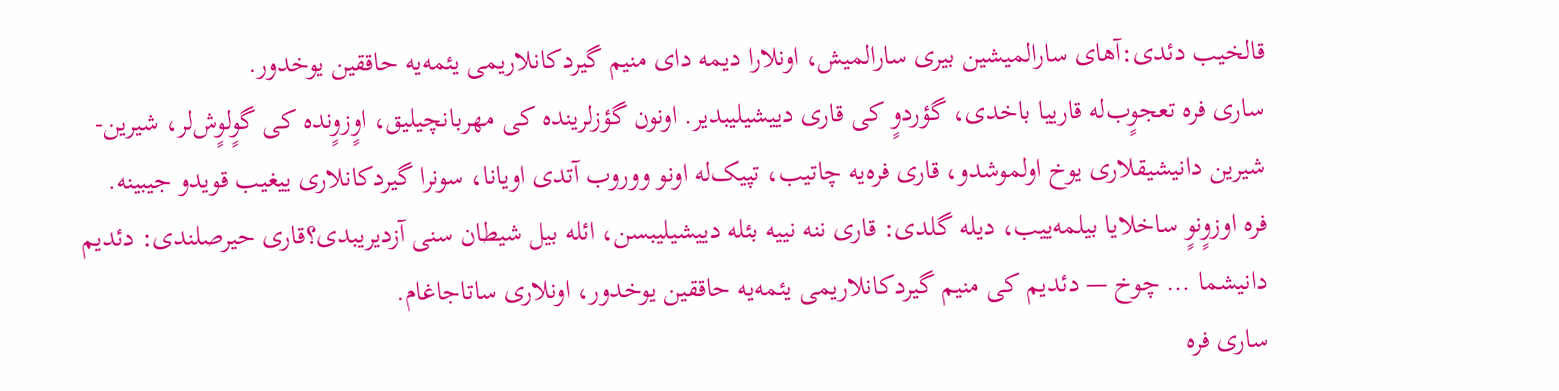قالخیب دئدی:آهای سارالمیشین بیری سارالمیش، اونلارا دیمه دای منیم گیردکانلاریمی یئمه‌یه حاققین یوخدور.
ساری فره تعجوٍب‌له قارییا باخدی، گؤردوٍ کی قاری دییشیلیبدیر. اونون گؤزلرینده کی مهربانچیلیق، اوٍزوٍنده کی گوٍلوٍش‌لر، شیرین-شیرین دانیشیقلاری یوخ اولموشدو، قاری فره‌یه چاتیب، تپیک‌له اونو ووروب آتدی اویانا، سونرا گیردکانلاری ییغیب قویدو جیبینه.
فره اوزوٍنوٍ ساخلایا بیلمه‌ییب، دیله گلدی: قاری ننه نییه بئله دییشیلیبسن، ائله بیل شیطان سنی آزدیریبدی؟قاری حیرصلندی: دئدیم دانیشما … چوخ — دئدیم کی منیم گیردکانلاریمی یئمه‌یه حاققین یوخدور، اونلاری ساتاجاغام.
ساری فره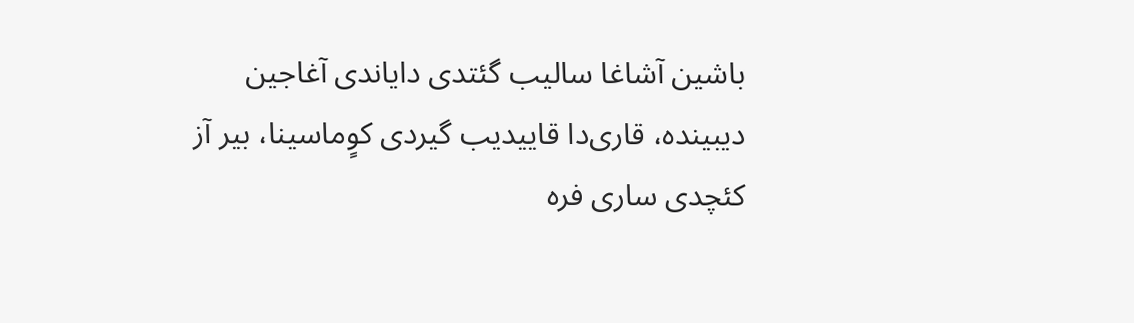باشین آشاغا سالیب گئتدی دایاندی آغاجین دیبینده، قاری‌دا قاییدیب گیردی کوٍماسینا، بیر آز کئچدی ساری فره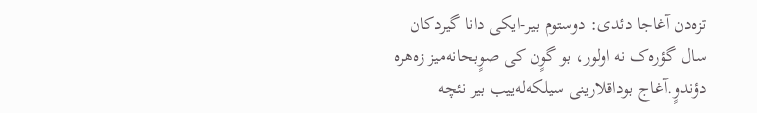تزه‌دن آغاجا دئدی: دوستوم بیر-ایکی دانا گیردکان سال گؤره‌ک نه اولور، بو گوٍن کی صوٍبحانه‌میز زه‌هره دؤندوٍ.آغاج بوداقلارینی سیلکه‌له‌ییب بیر نئچه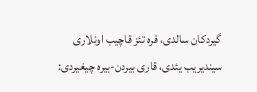گیردکان سالدی، فره تئز قاچیب اونلاری سیندیریب یئدی، قاری بیردن-بیره چیغیردی: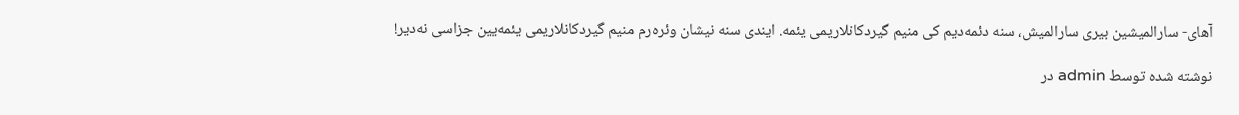آهای- سارالمیشین بیری سارالمیش، سنه دئمه‌دیم کی منیم گیردکانلاریمی یئمه. ایندی سنه نیشان وئره‌رم منیم گیردکانلاریمی یئمه‌یین جزاسی نه‌دیر‍!

نوشته شده توسط admin در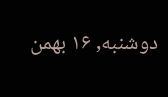دوشنبه, ۱۶ بهمن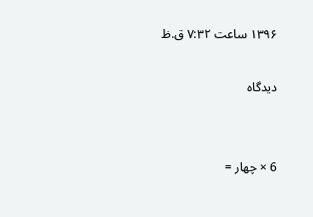۱۳۹۶ ساعت ۷:۳۲ ق.ظ

دیدگاه


6 × چهار =